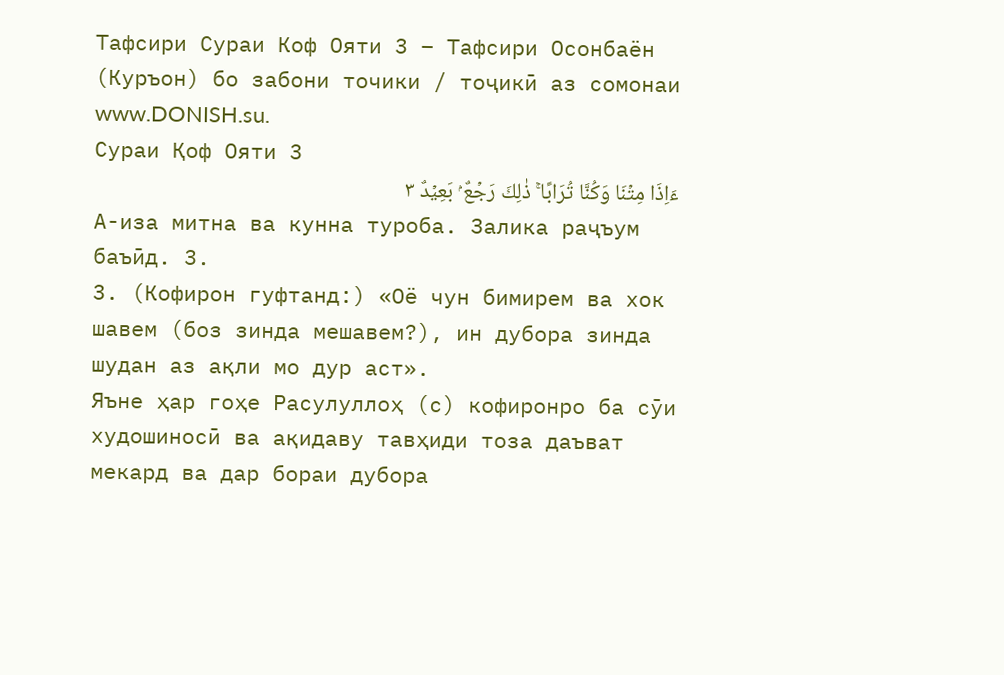Тафсири Сураи Коф Ояти 3 – Тафсири Осонбаён (Куръон) бо забони точики / тоҷикӣ аз сомонаи www.DONISH.su.
Сураи Қоф Ояти 3
ءَاِذَا مِتۡنَا وَكُنَّا تُرَابًا ۚ ذٰلِكَ رَجۡعٌ ۢ بَعِيۡدٌ ٣
А-иза митна ва кунна туроба. Залика раҷъум баъӣд. 3.
3. (Кофирон гуфтанд:) «Оё чун бимирем ва хок шавем (боз зинда мешавем?), ин дубора зинда шудан аз ақли мо дур аст».
Яъне ҳар гоҳе Расулуллоҳ (с) кофиронро ба сӯи худошиносӣ ва ақидаву тавҳиди тоза даъват мекард ва дар бораи дубора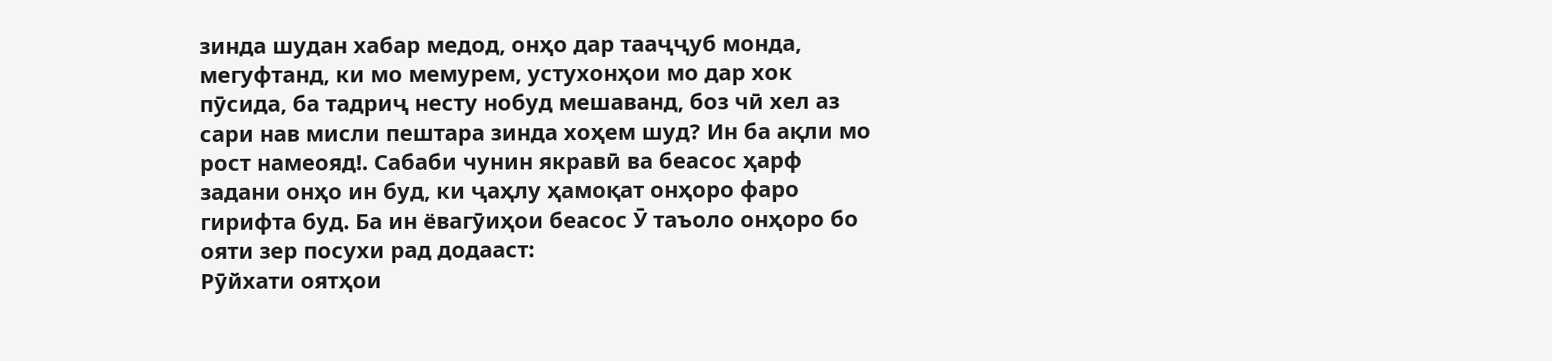зинда шудан хабар медод, онҳо дар тааҷҷуб монда, мегуфтанд, ки мо мемурем, устухонҳои мо дар хок пӯсида, ба тадриҷ несту нобуд мешаванд, боз чӣ хел аз сари нав мисли пештара зинда хоҳем шуд? Ин ба ақли мо рост намеояд!. Сабаби чунин якравӣ ва беасос ҳарф задани онҳо ин буд, ки ҷаҳлу ҳамоқат онҳоро фаро гирифта буд. Ба ин ёвагӯиҳои беасос Ӯ таъоло онҳоро бо ояти зер посухи рад додааст:
Рӯйхати оятҳои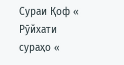Сураи Қоф «
Рӯйхати сураҳо «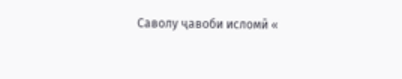Саволу ҷавоби исломӣ «